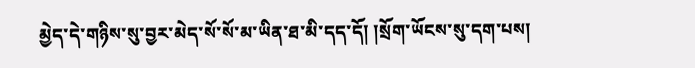མྱེད་དེ་གཉིས་སུ་བྱར་མེད་སོ་སོ་མ་ཡིན་ཐ་མི་དད་དོ། །སྲོག་ཡོངས་སུ་དག་པས།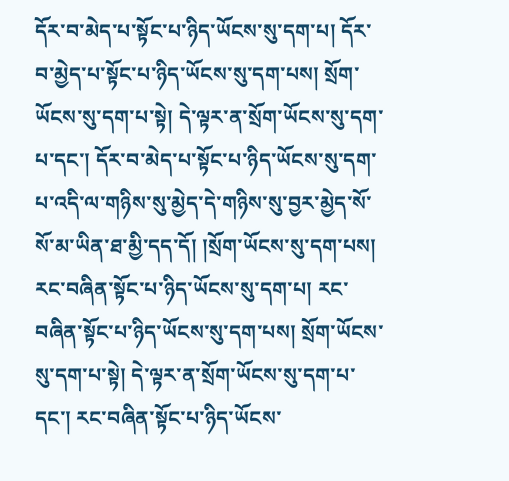དོར་བ་མེད་པ་སྟོང་པ་ཉིད་ཡོངས་སུ་དག་པ། དོར་བ་མྱེད་པ་སྟོང་པ་ཉིད་ཡོངས་སུ་དག་པས། སྲོག་ཡོངས་སུ་དག་པ་སྟེ། དེ་ལྟར་ན་སྲོག་ཡོངས་སུ་དག་པ་དང་། དོར་བ་མེད་པ་སྟོང་པ་ཉིད་ཡོངས་སུ་དག་པ་འདི་ལ་གཉིས་སུ་མྱེད་དེ་གཉིས་སུ་བྱར་མྱེད་སོ་སོ་མ་ཡིན་ཐ་མྱི་དད་དོ། །སྲོག་ཡོངས་སུ་དག་པས། རང་བཞིན་སྟོང་པ་ཉིད་ཡོངས་སུ་དག་པ། རང་བཞིན་སྟོང་པ་ཉིད་ཡོངས་སུ་དག་པས། སྲོག་ཡོངས་སུ་དག་པ་སྟེ། དེ་ལྟར་ན་སྲོག་ཡོངས་སུ་དག་པ་དང་། རང་བཞིན་སྟོང་པ་ཉིད་ཡོངས་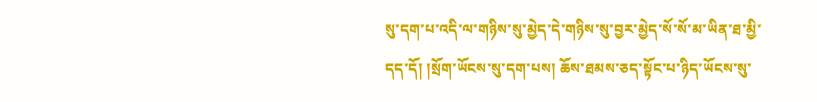སུ་དག་པ་འདི་ལ་གཉིས་སུ་མྱེད་དེ་གཉིས་སུ་བྱར་མྱེད་སོ་སོ་མ་ཡིན་ཐ་མྱི་དད་དོ། །སྲོག་ཡོངས་སུ་དག་པས། ཆོས་ཐམས་ཅད་སྟོང་པ་ཉིད་ཡོངས་སུ་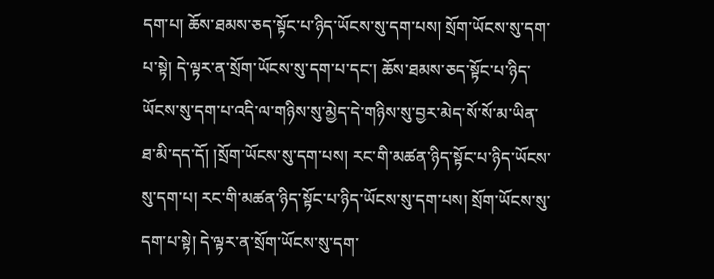དག་པ། ཆོས་ཐམས་ཅད་སྟོང་པ་ཉིད་ཡོངས་སུ་དག་པས། སྲོག་ཡོངས་སུ་དག་པ་སྟེ། དེ་ལྟར་ན་སྲོག་ཡོངས་སུ་དག་པ་དང་། ཆོས་ཐམས་ཅད་སྟོང་པ་ཉིད་ཡོངས་སུ་དག་པ་འདི་ལ་གཉིས་སུ་མྱེད་དེ་གཉིས་སུ་བྱར་མེད་སོ་སོ་མ་ཡིན་ཐ་མི་དད་དོ། །སྲོག་ཡོངས་སུ་དག་པས། རང་གི་མཚན་ཉིད་སྟོང་པ་ཉིད་ཡོངས་སུ་དག་པ། རང་གི་མཚན་ཉིད་སྟོང་པ་ཉིད་ཡོངས་སུ་དག་པས། སྲོག་ཡོངས་སུ་དག་པ་སྟེ། དེ་ལྟར་ན་སྲོག་ཡོངས་སུ་དག་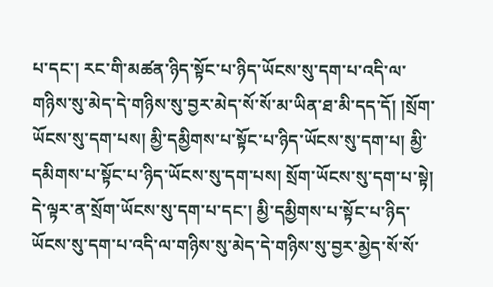པ་དང་། རང་གི་མཚན་ཉིད་སྟོང་པ་ཉིད་ཡོངས་སུ་དག་པ་འདི་ལ་གཉིས་སུ་མེད་དེ་གཉིས་སུ་བྱར་མེད་སོ་སོ་མ་ཡིན་ཐ་མི་དད་དོ། །སྲོག་ཡོངས་སུ་དག་པས། མྱི་དམྱིགས་པ་སྟོང་པ་ཉིད་ཡོངས་སུ་དག་པ། མྱི་དམིགས་པ་སྟོང་པ་ཉིད་ཡོངས་སུ་དག་པས། སྲོག་ཡོངས་སུ་དག་པ་སྟེ། དེ་ལྟར་ན་སྲོག་ཡོངས་སུ་དག་པ་དང་། མྱི་དམྱིགས་པ་སྟོང་པ་ཉིད་ཡོངས་སུ་དག་པ་འདི་ལ་གཉིས་སུ་མེད་དེ་གཉིས་སུ་བྱར་མྱེད་སོ་སོ་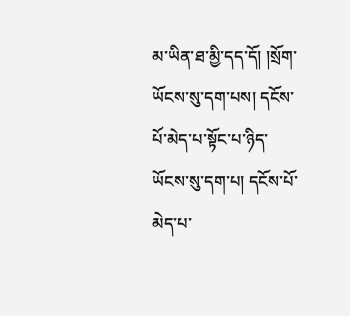མ་ཡིན་ཐ་མྱི་དད་དོ། །སྲོག་ཡོངས་སུ་དག་པས། དངོས་པོ་མེད་པ་སྟོང་པ་ཉིད་ཡོངས་སུ་དག་པ། དངོས་པོ་མེད་པ་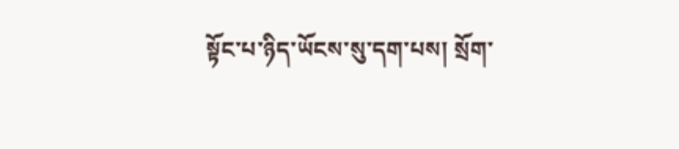སྟོང་པ་ཉིད་ཡོངས་སུ་དག་པས། སྲོག་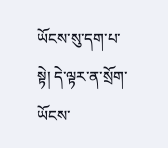ཡོངས་སུ་དག་པ་སྟེ། དེ་ལྟར་ན་སྲོག་ཡོངས་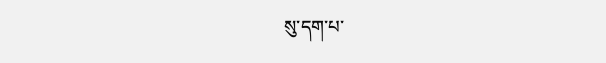སུ་དག་པ་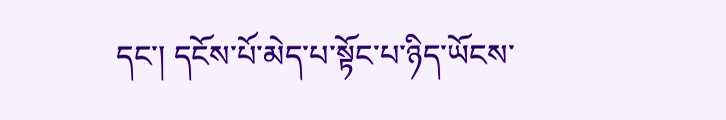དང་། དངོས་པོ་མེད་པ་སྟོང་པ་ཉིད་ཡོངས་